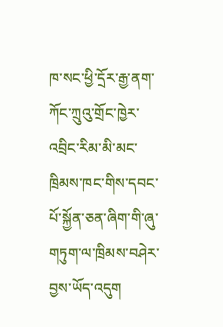ཁ་སང་ཕྱི་དྲོར་རྒྱ་ནག་ཀོང་ཀྲུའུ་གྲོང་ཁྱེར་འབྲིང་རིམ་མི་མང་ཁྲིམས་ཁང་གིས་དབང་པོ་སྐྱོན་ཅན་ཞིག་གི་ཞུ་གཏུག་ལ་ཁྲིམས་བཤེར་བྱས་ཡོད་འདུག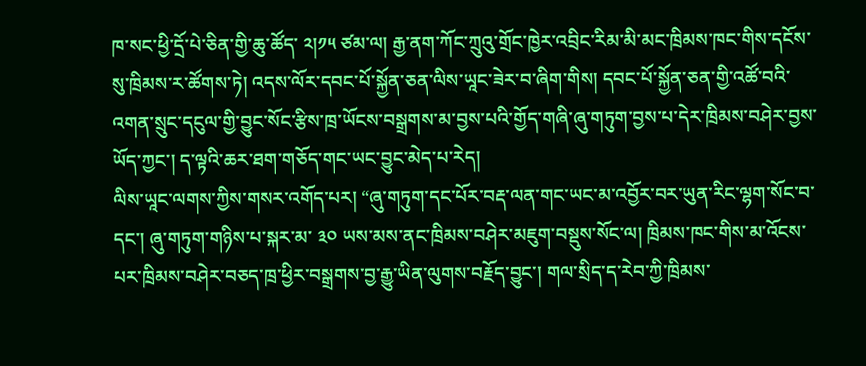ཁ་སང་ཕྱི་དྲོ་པེ་ཅིན་གྱི་ཆུ་ཚོད་ ༢།༡༥ ཙམ་ལ། རྒྱ་ནག་ཀོང་ཀྲུའུ་གྲོང་ཁྱེར་འབྲིང་རིམ་མི་མང་ཁྲིམས་ཁང་གིས་དངོས་སུ་ཁྲིམས་ར་ཚོགས་ཏེ། འདས་ལོར་དབང་པོ་སྐྱོན་ཅན་ལིས་ཡཱང་ཟེར་བ་ཞིག་གིས། དབང་པོ་སྐྱོན་ཅན་གྱི་འཚོ་བའི་འགན་སྲུང་དངུལ་གྱི་བྱུང་སོང་རྩིས་ཁྲ་ཡོངས་བསྒྲགས་མ་བྱས་པའི་གྱོད་གཞི་ཞུ་གཏུག་བྱས་པ་དེར་ཁྲིམས་བཤེར་བྱས་ཡོད་ཀྱང་། ད་ལྟའི་ཆར་ཐག་གཅོད་གང་ཡང་བྱུང་མེད་པ་རེད།
ལིས་ཡཱང་ལགས་ཀྱིས་གསར་འགོད་པར། “ཞུ་གཏུག་དང་པོར་བརྡ་ལན་གང་ཡང་མ་འབྱོར་བར་ཡུན་རིང་ལྷག་སོང་བ་དང་། ཞུ་གཏུག་གཉིས་པ་སྐར་མ་ ༣༠ ཡས་མས་ནང་ཁྲིམས་བཤེར་མཇུག་བསྡུས་སོང་ལ། ཁྲིམས་ཁང་གིས་མ་འོངས་པར་ཁྲིམས་བཤེར་བཅད་ཁྲ་ཕྱིར་བསྒྲགས་བྱ་རྒྱུ་ཡིན་ལུགས་བརྗོད་བྱུང་། གལ་སྲིད་ད་རེབ་ཀྱི་ཁྲིམས་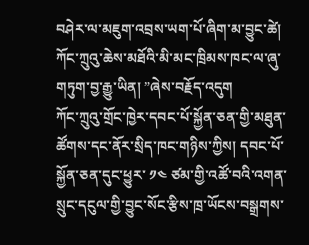བཤེར་ལ་མཇུག་འབྲས་ཡག་པོ་ཞིག་མ་བྱུང་ཚེ། ཀོང་ཀྲུའུ་ཆེས་མཐོའི་མི་མང་ཁྲིམས་ཁང་ལ་ཞུ་གཏུག་བྱ་རྒྱུ་ཡིན། ”ཞེས་བརྗོད་འདུག
ཀོང་ཀྲུའུ་གྲོང་ཁྱེར་དབང་པོ་སྐྱོན་ཅན་གྱི་མཐུན་ཚོགས་དང་ནོར་སྲིད་ཁང་གཉིས་ཀྱིས། དབང་པོ་སྐྱོན་ཅན་དུང་ཕྱུར་ ༡༤ ཙམ་གྱི་འཚོ་བའི་འགན་སྲུང་དངུལ་གྱི་བྱུང་སོང་རྩིས་ཁྲ་ཡོངས་བསྒྲགས་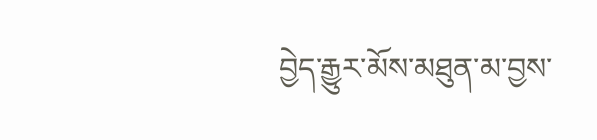བྱེད་རྒྱུར་མོས་མཐུན་མ་བྱས་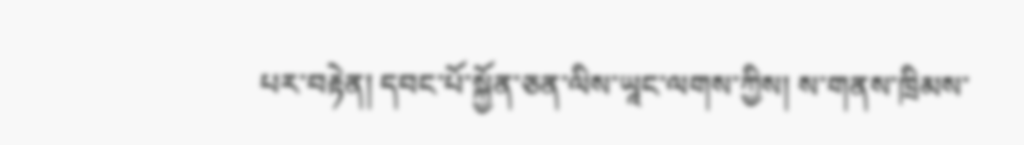པར་བརྟེན། དབང་པོ་སྐྱོན་ཅན་ལིས་ཡཱང་ལགས་ཀྱིས། ས་གནས་ཁྲིམས་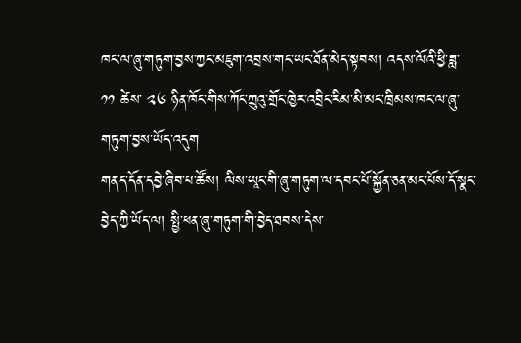ཁང་ལ་ཞུ་གཏུག་བྱས་ཀྱང་མཇུག་འབྲས་གང་ཡང་ཐོན་མེད་སྟབས། འདས་ལོའི་ཕྱི་ཟླ་ ༡༡ ཚེས་ ༢༦ ཉིན་ཁོང་གིས་ཀོང་ཀྲུའུ་གྲོང་ཁྱེར་འབྲིང་རིམ་མི་མང་ཁྲིམས་ཁང་ལ་ཞུ་གཏུག་བྱས་ཡོད་འདུག
གནད་དོན་དབྱེ་ཞིབ་པ་ཚོས། ལིས་ཡཱང་གི་ཞུ་གཏུག་ལ་དབང་པོ་སྐྱོན་ཅན་མང་པོས་དོ་སྣང་བྱེད་ཀྱི་ཡོད་ལ། སྤྱི་ཕན་ཞུ་གཏུག་གི་བྱེད་ཐབས་དེས་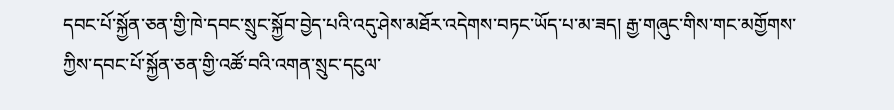དབང་པོ་སྐྱོན་ཅན་གྱི་ཁེ་དབང་སྲུང་སྐྱོབ་བྱེད་པའི་འདུ་ཤེས་མཐོར་འདེགས་བཏང་ཡོད་པ་མ་ཟད། རྒྱ་གཞུང་གིས་གང་མགྱོགས་ཀྱིས་དབང་པོ་སྐྱོན་ཅན་གྱི་འཚོ་བའི་འགན་སྲུང་དངུལ་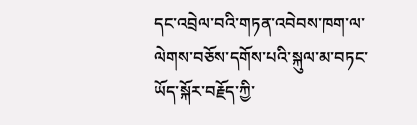དང་འབྲེལ་བའི་གཏན་འབེབས་ཁག་ལ་ལེགས་བཅོས་དགོས་པའི་སྐུལ་མ་བཏང་ཡོད་སྐོར་བརྗོད་ཀྱི་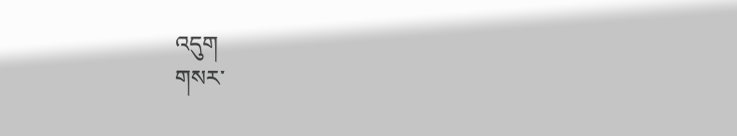འདུག
གསར་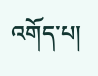འགོད་པ།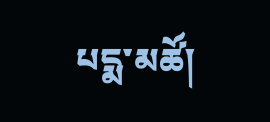པདྨ་མཚོ།